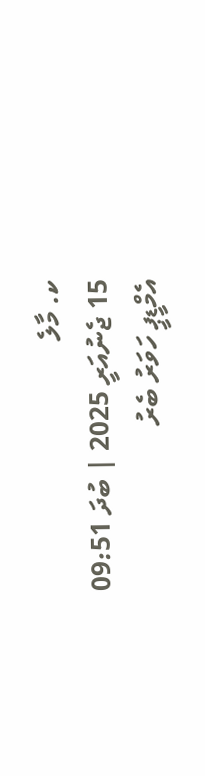ކ. މާލެ
15 ޖެނުއަރީ 2025 | ބުދަ 09:51
އެމްޑީޕީ ހަވަރު ބެރު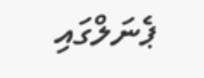ޕެނަލްގައި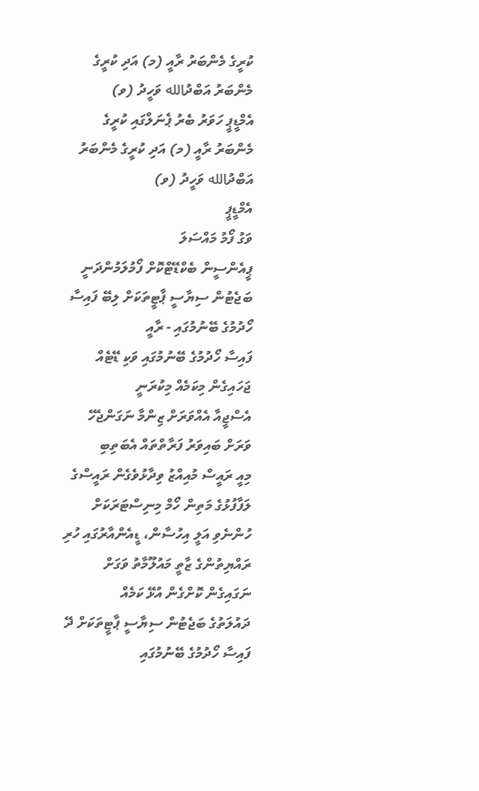ކުރީގެ މެންބަރު ރާއީ (މ) އަދި ކުރީގެ މެންބަރު އަބްދުالله ވަހީދު (ވ)
އެމްޑީޕީ ހަވަރު ބެރު ޕެނަލްގައި ކުރީގެ މެންބަރު ރާއީ (މ) އަދި ކުރީގެ މެންބަރު އަބްދުالله ވަހީދު (ވ)
އެމްޑީޕީ
ވަގު ފޯމު މައްސަލަ
ޕީއެންސީން ބެކްޑޭޓްކޮށް ފޯމުލަމުންދަނީ ބަޖެޓުން ސިޔާސީ ޕާޓީތަކަށް ލިބޭ ފައިސާ ހޯދުމުގެ ބޭނުމުގައި - ރާއީ
ފައިސާ ހޯދުމުގެ ބޭނުމުގައި ވަކި ޑޭޓެއް ޖަހައިގެން މިކަމެއް މިކުރަނީ
އެސްޖީއާ އެއްވަރަށް ޒިންމާ ނަގަންޖެހޭ ވަރަށް ބައިވަރު ފަރާތްތައް އެބަތިބި
މިއީ ރައީސް މުއިއްޒު ވިދާޅުވެގެން ރައީސްގެ ލަފާފުޅުގެ މަތިން ހޯމް މިނިސްޓަރަކަށް ހުންނެވި އަލީ އިހުސާން، ޑީއެންއާރުގައި ހުރި ރައްޔިތުންގެ ޒާތީ މައުލޫމާތު ވަގަށް ނަގައިގެން ކޮށްގެން އުޅޭ ކަމެއް
ދައުލަތުގެ ބަޖެޓުން ސިޔާސީ ޕާޓީތަކަށް ދޭ ފައިސާ ހޯދުމުގެ ބޭނުމުގައި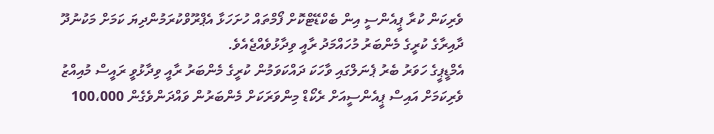ވެރިކަން ކުރާ ޕީއެންސީ އިން ބެކްޑޭޓްކޮށް ފޯމްތައް ހުށަހަޅާ އެޕްރޫވްކުރަމުންދިޔަ ކަމަށް މަކުނުދޫ ދާއިރާގެ ކުރީގެ މެންބަރު މުހައްމަދު ރާއީ ވިދާޅުވެއްޖެއެވެ.
އެމްޑީޕީގެ ހަވަރު ބެރު ޕެނަލްގައި ވާހަކަ ދައްކަވަމުން ކުރީގެ މެންބަރު ރާއީ ވިދާޅުވީ ރައީސް މުއިއްޒު ވެރިކަމަށް އައިސް ޕީއެންސީއަށް ރެކޯޑް މިންވަރަކަށް މެންބަރުން ވައްދަންވެގެން 100،000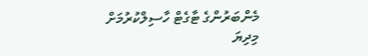މެންބަރުންގެ ޓާގެޓް ހާސިލްކުރުމަށް މިދިޔަ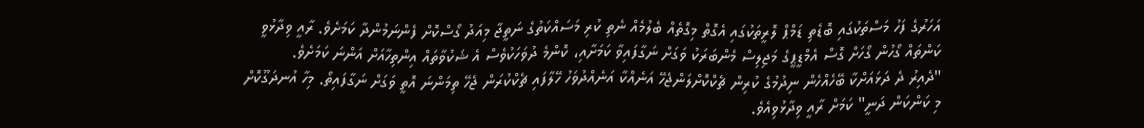އަހަރުގެ ފަހު މަސްތަކުގައި ބޮޑެތި ޑަމްޕް ލޮރީތަކުގައި އެގޮތް މިގޮތެއް ބެލުމެއް ނެތި ކުރި މަސައްކަތުގެ ނަތީޖާ މިއަދު ގޯސްކޮށް ފެންނަމުންދާ ކަމަށެވެ. ރާއީ ވިދާޅުވީ ކަންތައް ގޯހުން ގޯހަށް ގޮސް އެމްޑީޕީގެ މަޖިލިސް މެންބަރަކު ވަގަށް ނަގާފައިވާ ކަމަށާއި، ކޮންމެ ދުވަހަކުވެސް އެ ޝަކުވާތައް އިންތިހާއަށް އަންނަ ކަމަށެވެ.
"ދެއިރު ދެ ދަޅައަށްކާ ބޭހެއްހެން ނިދުމުގެ ކުރިން ޗެކްކޮށްލަންޖެހޭ އަނެއްކާ އަނެއްދުވަހު ހޭލާފައި ޗެކްކުރަން ޖެހޭ ތިމަންނަ އޮތީ ވަގަށް ނަގާފައިތޯ. މިހާ އުނދަގޫކޮށް މި ކަންކަން ދަނީ" ކަމަށް ރާއީ ވިދާޅުވިއެވެ.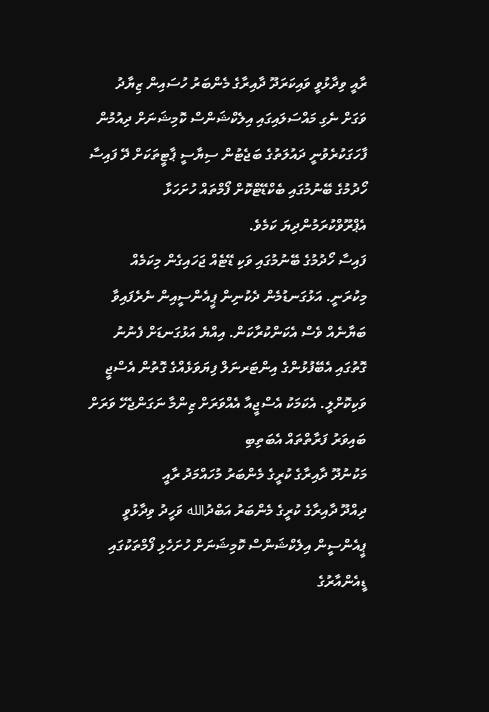ރާއީ ވިދާޅުވީ ވައިކަރަދޫ ދާއިރާގެ މެންބަރު ހުސައިން ޒިޔާދު ވަގަށް ނެގި މައްސަލައިގައި އިލެކްޝަންސް ކޮމިޝަނަށް ދިއުމުން ފާހަގަކުރެވުނީ ދައުލަތުގެ ބަޖެޓުން ސިޔާސީ ޕާޓީތަކަށް ދޭ ފައިސާ ހޯދުމުގެ ބޭނުމުގައި ބެކްޑޭޓްކޮށް ފޯމްތައް ހުށަހަޅާ އެޕްރޫވްކުރަމުންދިޔަ ކަމެވެ.
ފައިސާ ހޯދުމުގެ ބޭނުމުގައި ވަކި ޑޭޓެއް ޖަހައިގެން މިކަމެއް މިކުރަނީ. އަޅުގަނޑުމެން ދެކުނިން ޕީއެންސީއިން ނެރެފައިވާ ބަޔާނެއް ވެސް އެކަންކުރާކަން. އިއްޔެ އަޅުގަނޑަށް ފެނުނު ގޮތުގައި އެބޭފުޅުންގެ އިންޓަރނަލް ފިޔަވަޅެއްގެ ގޮތުން އެސްޖީ ވަކިކޮށްލީ. އެކަމަކު އެސްޖީއާ އެއްވަރަށް ޒިންމާ ނަގަންޖެހޭ ވަރަށް ބައިވަރު ފަރާތްތައް އެބަތިބި
މަކުނުދޫ ދާއިރާގެ ކުރީގެ މެންބަރު މުހައްމަދު ރާއީ
ދިއްދޫ ދާއިރާގެ ކުރީގެ މެންބަރު އަބްދުالله ވަހީދު ވިދާޅުވީ ޕީއެންސީން އިލެކްޝަންސް ކޮމިޝަނަށް ހުށަހެޅި ފޯމްތަކުގައި ޑީއެންއާރުގެ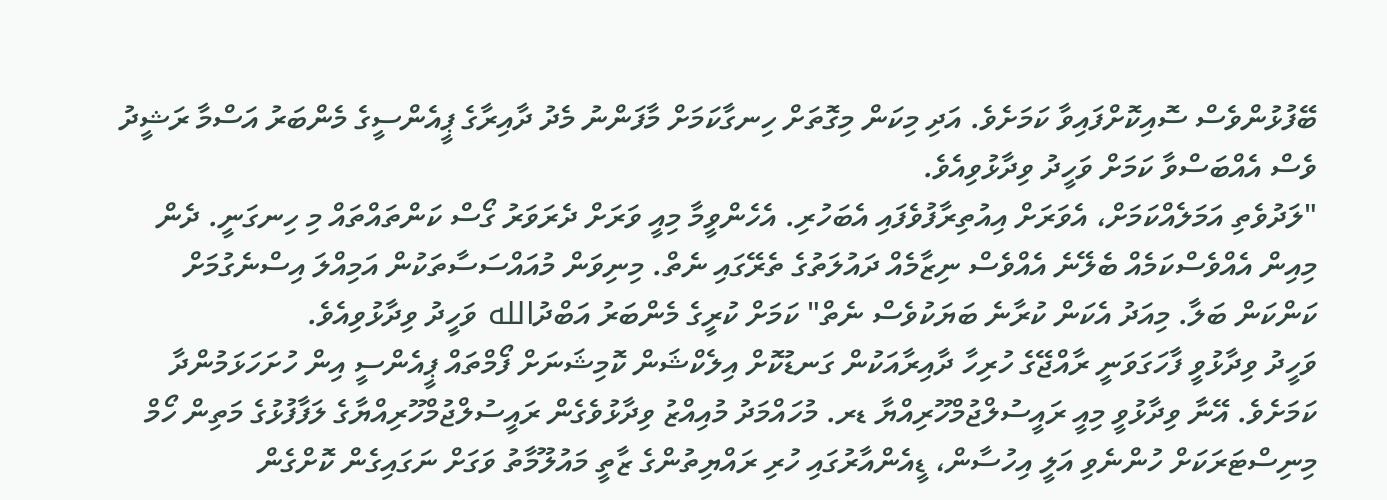ބޭފުޅުންވެސް ސޮއިކޮށްފައިވާ ކަމަށެވެ. އަދި މިކަން މިގޮތަށް ހިނގާކަމަށް މާފަންނު މެދު ދާއިރާގެ ޕީއެންސީގެ މެންބަރު އަސްމާ ރަޝީދު ވެސް އެއްބަސްވާ ކަމަށް ވަހީދު ވިދާޅުވިއެވެ.
"ލަދުވެތި އަމަލެއްކަމަށް، އެވަރަށް އިއުތިރާފުވެފައި އެބަހުރި. އެހެންވީމާ މިއީ ވަރަށް ދެރަވަރު ގޯސް ކަންތައްތައް މި ހިނގަނީ. ދެން މިއިން އެއްވެސްކަމެއް ބެލޭނެ އެއްވެސް ނިޒާމެއް ދައުލަތުގެ ތެރޭގައި ނެތް. މިނިވަން މުއައްސަސާތަކުން އަމިއްލަ އިސްނެގުމަށް ކަންކަން ބަލާ. މިއަދު އެކަން ކުރާނެ ބަޔަކުވެސް ނެތް" ކަމަށް ކުރީގެ މެންބަރު އަބްދުالله ވަހީދު ވިދާޅުވިއެވެ.
ވަހީދު ވިދާޅުވީ ފާހަގަވަނީ ރާއްޖޭގެ ހުރިހާ ދާއިރާއަކުން ގަނޑުކޮށް އިލެކްޝަން ކޮމިޝަނަށް ފޯމްތައް ޕީއެންސީ އިން ހުށަހަޅަމުންދާ ކަމަށެވެ. އޭނާ ވިދާޅުވީ މިއީ ރައީސުލްޖުމްހޫރިއްޔާ ޑރ. މުހައްމަދު މުއިއްޒު ވިދާޅުވެގެން ރައީސުލްޖުމްހޫރިއްޔާގެ ލަފާފުޅުގެ މަތިން ހޯމް މިނިސްޓަރަކަށް ހުންނެވި އަލީ އިހުސާން، ޑީއެންއާރުގައި ހުރި ރައްޔިތުންގެ ޒާތީ މައުލޫމާތު ވަގަށް ނަގައިގެން ކޮށްގެން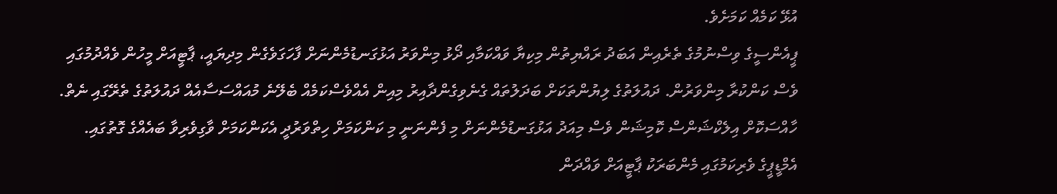އުޅޭ ކަމެއް ކަމަށެވެ.
ޕީއެންސީގެ ވިސްނުމުގެ ތެރެއިން އަބަދު ރައްޔިތުން މިކިޔާ ވައްކަމާއި ދޯޅު މިންވަރު އަޅުގަނޑުމެންނަށް ފާހަގަވެގެން މިދިޔައީ، ޕާޓީއަށް މީހުން ވެއްދުމުގައި ވެސް ކަންކުރާ މިންވަރުން. ދައުލަތުގެ ލިޔުންތަކަށް ބަދަލުތައް ގެނެވިގެންދާއިރު މިއިން އެއްވެސްކަމެއް ބެލޭނެ މުއައްސަސާއެއް ދައުލަތުގެ ތެރޭގައި ނެތް. ހާއްސަކޮށް އިލެކްޝަންސް ކޮމިޝަން ވެސް މިއަދު އަޅުގަނޑުމެންނަށް މި ފެންނަނީ މި ކަންކަމަށް ހިތްވަރުދީ އެކަންކަމަށް ވާގިވެރިވާ ބައެއްގެ ގޮތުގައި. އެމްޑީޕީގެ ވެރިކަމުގައި މެންބަރަކު ޕާޓީއަށް ވައްދަން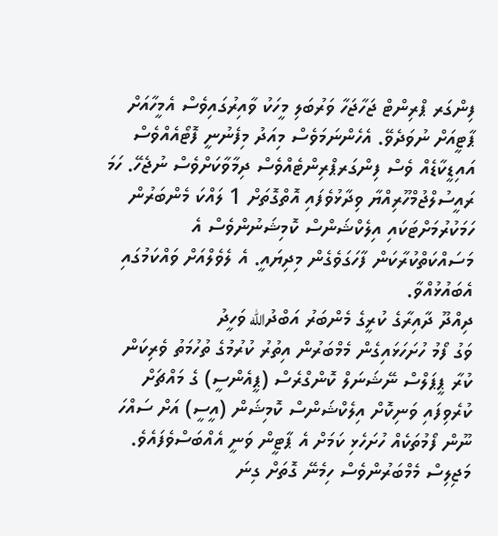ފިންގަރ ޕްރިންޓް ޖަހާޖަހާ ވަރުބަލި މީހަކު ވާއިރުގައިވެސް އެމީހާއަށް ޕާޓީއަށް ނުވަދެވޭ. އެހެންނަމަވެސް މިއަދު މިފެނުނީ ފޮޓޯއެއްވެސް އައިޑީކާޑެއް ވެސް ފިންގަރޕްރިންޓެއްވެސް ދިމާވާކަށްވެސް ނުޖެހޭ. ހަމަ ރައީސުލްޖުމްހޫރިއްޔާ ވިދާޅުވެފައި އޮތްގޮތަށް 1 ލައްކަ މެންބަރުން ހަމަކުރުމަށްޓަކައި އިލެކްޝަންސް ކޮމިޝަނުންވެސް އެ މަސައްކަތްކުރާކަން ފާހަގަވެގެން މިދިޔައީ. އެ ލެވެލްއަށް ވައްކަމުގައި އެބައުޅުއްވާ.
ދިއްދޫ ދާއިރާގެ ކުރީގެ މެންބަރު އަބްދުالله ވަހީދު
ވަގު ފޯމު ހުށަހަޅައިގެން މެމްބަރުން އިތުރު ކުރުމުގެ ތުހުމަތު ވެރިކަން ކުރާ ޕީޕަލްސް ނޭޝަނަލް ކޮންގްރެސް (ޕީއެންސީ) ގެ މައްޗަށް ކުރެވިފައި ވަނިކޮށް އިލެކްޝަންސް ކޮމިޝަން (އީސީ) އަށް ސައްހަ ނޫން ފޯމުތަކެއް ހުށަހެޅި ކަމަށް އެ ޕާޓީން ވަނީ އެއްބަސްވެފައެވެ.
މަޖިލިސް މެމްބަރުންވެސް ހިމެނޭ ގޮތަށް ގިނަ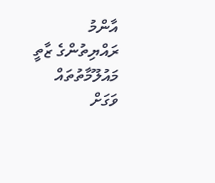އާންމު ރައްޔިތުންގެ ޒާތީ މައުލޫމާތުތައް ވަގަށް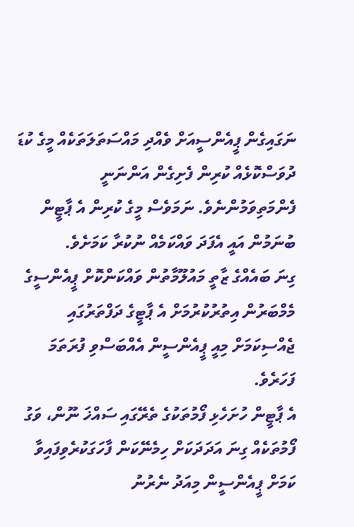ނަގައިގެން ޕީއެންސީއަށް ވެއްދި މައްސަތަލަތަކެއް މީގެ ކުޑަ ދުވަސްކޮޅެއް ކުރިން ފެށިގެން އަންނަނީ ފެންމަތިވަމުންނެވެ. ނަމަވެސް މީގެ ކުރިން އެ ޕާޓީން ބުނަމުން އައީ އެފަދަ ވައްކަމެއް ނުކުރާ ކަމަށެވެ.
ގިނަ ބައެއްގެ ޒާތީ މައުލޫމާތުން ވައްކަންކޮށް ޕީއެންސީގެ މެމްބަރުން އިތުރުކުރުމަށް އެ ޕާޓީގެ ދަފްތަރުގައި ޖެއްސިކަމަށް މިއީ ޕީއެންސީން އެއްބަސްވި ފުރަތަމަ ފަހަރެވެ.
އެ ޕާޓީން ހުށަހެޅި ފޯމުތަކުގެ ތެރޭގައި ސައްޚަ ނޫން، ވަގު ފޯމުތަކެއް ގިނަ އަދަދަކަށް ހިމެނޭކަން ފާހަގަކުރެވިފައިވާ ކަމަށް ޕީއެންސީން މިއަދު ނެރުނު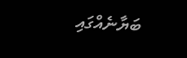ބަޔާނެއްގައި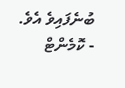ބުނެފައިވެ އެވެ.
- ކޮމެންޓް